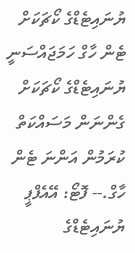ޔުނައިޓެޑްގެ ކޯޗަކަށް ޓެން ހާގް ހަމަޖައްސަނީ
ޔުނައިޓެޑްގެ ކޯޗަކަށް ގެންނަން މަސައްކަތް ކުރަމުން އަންނަ ޓެން ހާގް.-- ފޮޓޯ: އޭއެފްޕީ
ޔުނައިޓެޑްގެ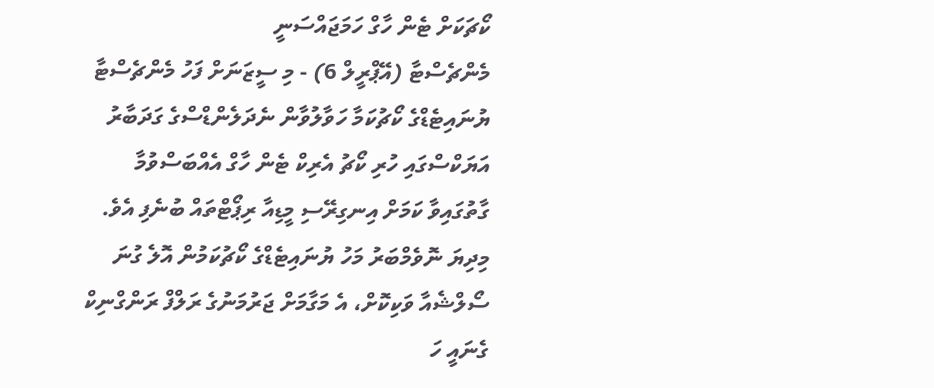ކޯޗަކަށް ޓެން ހާގް ހަމަޖައްސަނީ
މެންޗެސްޓާ (އޭޕްރީލް 6) - މި ސީޒަނަށް ފަހު މެންޗެސްޓާ ޔުނައިޓެޑްގެ ކޯޗުކަމާ ހަވާލުވާން ނެދަލެންޑްސްގެ ގަދަބާރު އަޔަކްސްގައި ހުރި ކޯޗު އެރިކް ޓެން ހާގް އެއްބަސްވުމާ ގާތުގައިވާ ކަމަށް އިނގިރޭސި މީޑިއާ ރިޕޯޓްތައް ބުނެފި އެވެ.
މިދިޔަ ނޮވެމްބަރު މަހު ޔުނައިޓެޑްގެ ކޯޗުކަމުން އޮލެ ގުނަ ސޯލްޝެއާ ވަކިކޮށް، އެ މަގާމަށް ޖަރުމަނުގެ ރަލްފް ރަންގްނިކް ގެނައީ ހަ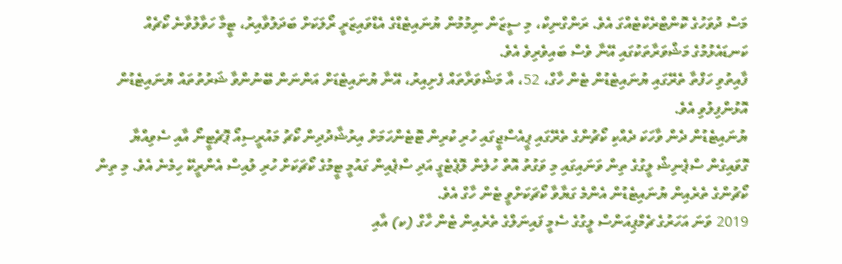މަސް ދުވަހުގެ ކޮންޓްރެކްޓެއްގަ އެވެ. ރަންގްނިކް، މި ސީޒަން ނިމުމުން ޔުނައިޓެޑްގެ އެޑްވައިޒަރީ ރޯލަކަށް ބަދަލުވާއިރު، ޓީމާ ހަވާލުވާނެ ކޯޗެއް ކަނޑައެޅުމުގެ މަޝްވަރާތަކުގައި އޭނާ ވެސް ބައިވެރިވެ އެވެ.
ފާއިތުވި ހަފްތާ ތެރޭގައި ޔުނައިޓެޑުން ޓެން ހާގް، 52، އާ މަޝްވަރާތައް ފެށިއިރު، އޭނާ ޔުނައިޓެޑަށް އަންނަން ބޭނުންވާ ޝަރުތުތައް ޔުނައިޓެޑުން އޮޅުންފިލުވި އެވެ.
ޔުނައިޓެޑުން ދެން ވާހަކަ ދެއްކި ކޯޗުންގެ ތެރޭގައި ޕީއެސްޖީގައި ހުރި ކުރިން ޓޮޓެންހަމަށް އިރުޝާދުދިން ކޯޗު މައުރީސިއޯ ޕޮޗެޓީނޯ އާއި ސެވިއްޔާ ގޮވައިގެން ސްޕެނިޝް ލީގުގެ ތިން ވަނައިގައި މި ވަގުތު އޮތް ހުލެން ލޮޕެޓެގީ އަދި ސްޕެއިން ގައުމީ ޓީމުގެ ކޯޗަކަށް ހުރި ލުއިސް އެންރީކޭ ހިމެނެ އެވެ. މި ތިން ކޯޗުންގެ ތެރެއިން ޔުނައިޓެޑުން އެންމެ ގަޔާވާ ކޯޗަކަށްވީ ޓެން ހާގް އެވެ.
2019 ވަނަ އަހަރުގެ ޗެމްޕިއަންސް ލީގުގެ ސެމީ ފައިނަލްގެ ތެރެއިން ޓެން ހާގް (ކ) އާއި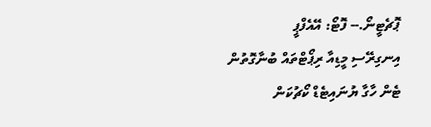ޕޮޗެޓީނޯ.-- ފޮޓޯ: އޭއެފްޕީ
އިނގިރޭސި މީޑިއާ ރިޕޯޓްތައް ބުނާގޮތުން ޓެން ހާގާ ޔުނައިޓެޑް ކޯޗުކަން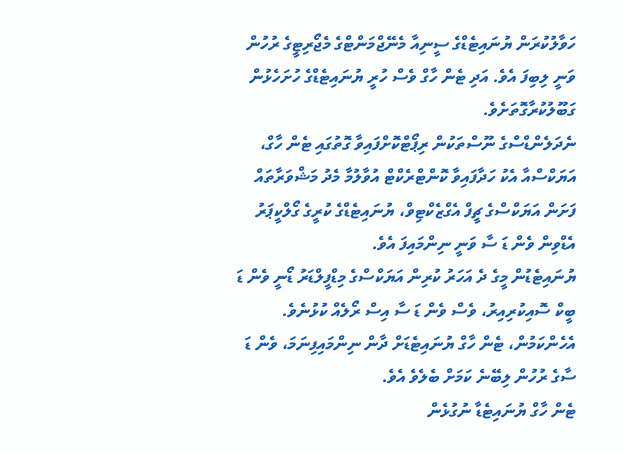ހަވާލުކުރަން ޔުނައިޓެޑްގެ ސީނިއާ މެނޭޖްމަންޓްގެ މެޖޯރިޓީގެ ރުހުން ވަނީ ލިބިފަ އެވެ. އަދި ޓެން ހާގް ވެސް ހުރީ ޔުނައިޓެޑްގެ ހުށަހެޅުން ގަބޫލުކުރާގޮތަށެވެ.
ނެދަލެންޑްސްގެ ނޫސްތަކުން ރިޕޯޓްކޮށްފައިވާ ގޮތުގައި ޓެން ހާގް، އަޔަކްސްއާ އެކު ހަދާފައިވާ ކޮންޓްރެކްޓް އުވާލުމާ މެދު މަޝްވަރާތައް ފަށަން އަޔަކްސްގެ ޗީފް އެގްޒެކްޓިވް، ޔުނައިޓެޑްގެ ކުރީގެ ގޯލްކީޕަރު އެޑްވިން ވެން ޑަ ސާ ވަނީ ނިންމައިފަ އެވެ.
ޔުނައިޓެޑުން މީގެ ދެ އަހަރު ކުރިން އަޔަކްސްގެ މިޑްފީލްޑަރު ޑޯނީ ވެން ޑަ ބީކް ސޮއިކުރިއިރު، ވެސް ވެން ޑަ ސާ އިސް ރޯލެއް ކުޅުނެވެ. އެހެންކަމުން، ޓެން ހާގް ޔުނައިޓެޑަށް ދާން ނިންމައިފިނަމަ، ވެން ޑަ ސާގެ ރުހުން ލިބޭނެ ކަމަށް ބެލެވެ އެވެ.
ޓެން ހާގް ޔުނައިޓެޑާ ނުގުޅެން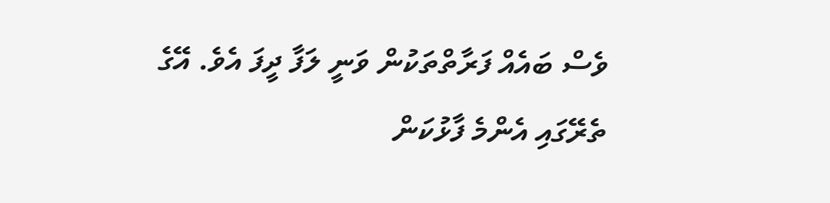ވެސް ބައެއް ފަރާތްތަކުން ވަނީ ލަފާ ދީފަ އެވެ. އޭގެ ތެރޭގައި އެންމެ ފާޅުކަން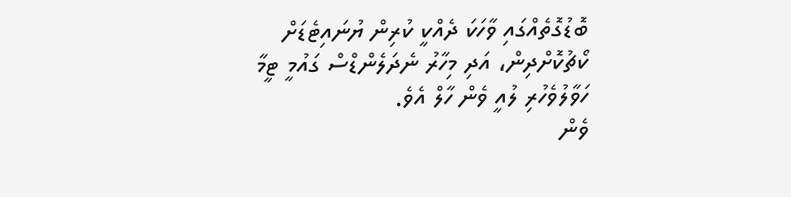ބޮޑުގޮތެއްގައި ވާހަކަ ދެއްކީ ކުރިން ޔުނައިޓެޑަށް ކޯޗުކޮށްދިން، އަދި މިހާރު ނެދަލެންޑްސް ގައުމީ ޓީމާ ހަވާލުވެހުރި ލުއީ ވެން ހާލް އެވެ.
ވެން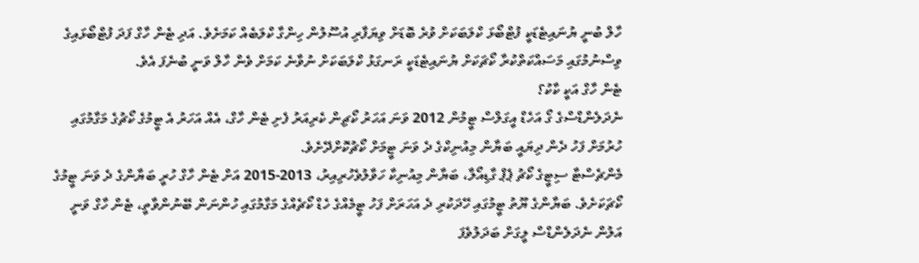ހާލް ބުނީ ޔުނައިޓެޑަކީ ފުޓްބޯޅަ ކްލަބަކަށް ވުރެ ބޮޑަށް ވިޔަފާރި އުސޫލުން ހިންގާ ކްލަބެއް ކަމަށެވެ. އަދި ޓެން ހާގް ފަދަ ފުޓްބޯޅައިގެ ވިސްނުމުގައި މަސައްކަތްކުރާ ކޯޗަކަށް ޔުނައިޓެޑަކީ ރަނގަޅު ކްލަބަކަށް ނުވާނެ ކަމަށް ވެން ހާލް ވަނީ ބުނެފަ އެވެ.
ޓެން ހާގް އަކީ ކާކު؟
ނެދަލެންޑްސްގެ ގޯ އަހެޑް އީގަލްސް ޓީމުން 2012 ވަނަ އަހަރު ކޯޗިން ކެރިއަރު ފެށި ޓެން ހާގް، އެއް އަހަރު އެ ޓީމުގެ ކޯޗުގެ މަގާމުގައި ހުރުމަށް ފަހު ދެން ދިޔައީ ބަޔާން މިއުނިކްގެ ދެ ވަނަ ޓީމަށް ކޯޗުކޮށްދޭށެވެ.
މެންޗެސްޓާ ސިޓީގެ ކޯޗު ޕެޕް ގާޑިއޯލާ، ބަޔާން މިއުނިކާ ހަވާލުވެހުރިއިރު، 2013-2015 އަށް ޓެން ހާގް ހުރީ ބަޔާންގެ ދެ ވަނަ ޓީމުގެ ކޯޗަކަށެވެ. ބަޔާންގެ ޔޫތު ޓީމުގައި ހޭދަކުރި ދެ އަހަރަށް ފަހު ޓީމެއްގެ ހެޑް ކޯޗެއްގެ މަގާމުގައި ހުންނަން ބޭނުންވާތީ، ޓެން ހާގް ވަނީ އަލުން ނެދަލެންޑްސް ލީގަށް ބަދަލުވެފަ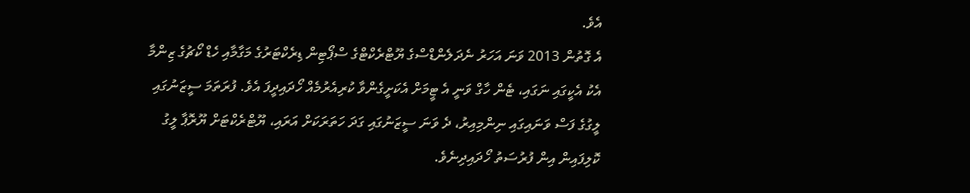އެވެ.
އެ ގޮތުން 2013 ވަނަ އަހަރު ނެދަލެންޑްސްގެ ޔޫޓްރެކްޓްގެ ސްޕޯޓިން ޑިރެކްޓަރުގެ މަގާމާއި ހެޑް ކޯޗުގެ ޒިންމާ އެކު އެކީގައި ނަގައި، ޓެން ހާގް ވަނީ އެ ޓީމަށް އެކަށީގެންވާ ކުރިއެރުމެއް ހޯދައިދީފަ އެވެ. ފުރަތަމަ ސީޒަނުގައި ލީގުގެ ފަސް ވަނައިގައި ނިންމިއިރު، ދެ ވަނަ ސީޒަނުގައި ގަދަ ހަތަރަކަށް އަރައި، ޔޫޓްރެކްޓަށް ޔޫރޮޕާ ލީގު ކޮލިފައިން އިން ފުރުސަތު ހޯދައިދިނެވެ.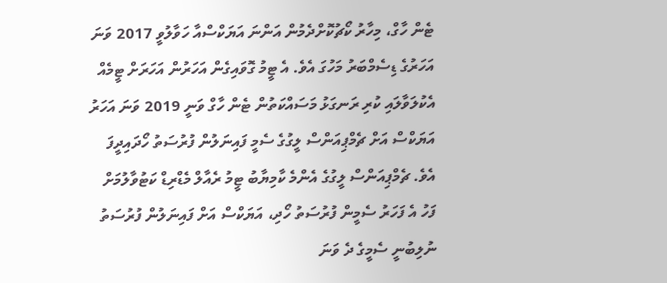ޓެން ހާގް، މިހާރު ކޯޗުކޮށްދެމުން އަންނަ އަޔަކްސްއާ ހަވާލުވީ 2017 ވަނަ އަހަރުގެ ޑިސެމްބަރު މަހުގަ އެވެ. އެ ޓީމު ގޮވައިގެން އަހަރުން އަހަރަށް ޓީމެއް އެކުލަވާލައި ކުރި ރަނގަޅު މަސައްކަތުން ޓެން ހާގް ވަނީ 2019 ވަނަ އަހަރު އަޔަކްސް އަށް ޗެމްޕިއަންސް ލީގުގެ ސެމީ ފައިނަލުން ފުރުސަތު ހޯދައިދީފަ އެވެ. ޗެމްޕިއަންސް ލީގުގެ އެންމެ ކާމިޔާބު ޓީމު ރެއާލް މެޑްރިޑް ކަޓުވާލުމަށް ފަހު އެ ފަހަރު ސެމީން ފުރުސަތު ހޯދި، އަޔަކްސް އަށް ފައިނަލުން ފުރުސަތު ނުލިބުނީ ސެމީގެ ދެ ވަނަ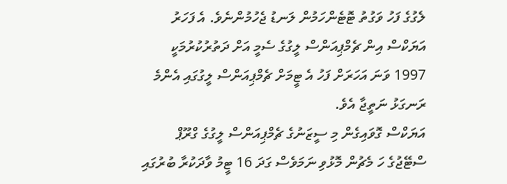ލެގުގެ ފަހު ވަގުތު ޓޮޓެންހަމުން ލަނޑު ޖެހުމުންނެވެ. އެ ފަހަރު އަޔަކްސް އިން ޗެމްޕިއަންސް ލީގުގެ ސެމީ އަށް ދަތުރުކުރުމަކީ 1997 ވަނަ އަހަރަށް ފަހު އެ ޓީމަށް ޗެމްޕިއަންސް ލީގުގައި އެންމެ ރަނގަޅު ނަތީޖާ އެވެ.
އަޔަކްސް ގޮވައިގެން މި ސީޒަނުގެ ޗެމްޕިއަންސް ލީގުގެ ގްރޫޕް ސްޓޭޖުގެ ހަ މެޗުން މޮޅުވި ނަމަވެސް ގަދަ 16 ޓީމު ވާދަކުރާ ބުރުގައި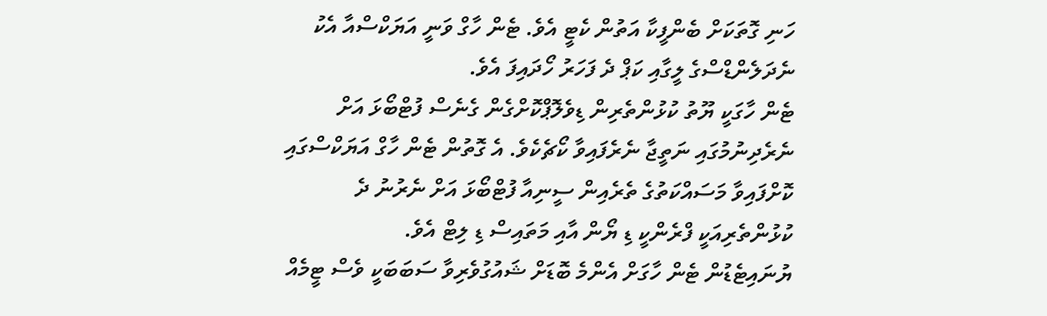ހަނި ގޮތަކަށް ބެންފީކާ އަތުން ކެޓީ އެވެ. ޓެން ހާގް ވަނީ އަޔަކްސްއާ އެކު ނެދަލެންޑްސްގެ ލީގާއި ކަޕް ދެ ފަހަރު ހޯދައިފަ އެވެ.
ޓެން ހާގަކީ ޔޫތު ކުޅުންތެރިން ޑިވެލޮޕްކޮށްގެން ގެނެސް ފުޓްބޯޅަ އަށް ނެރެދިނުމުގައި ނަތީޖާ ނެރެފައިވާ ކޯޗެކެވެ. އެ ގޮތުން ޓެން ހާގް އަޔަކްސްގައި ކޮށްފައިވާ މަސައްކަތުގެ ތެރެއިން ސީނިއާ ފުޓްބޯޅަ އަށް ނެރުނު ދެ ކުޅުންތެރިއަކީ ފްރެންކީ ޑި ޔޯން އާއި މަތައިސް ޑި ލިޓް އެވެ.
ޔުނައިޓެޑުން ޓެން ހާގަށް އެންމެ ބޮޑަށް ޝައުގުވެރިވާ ސަބަބަކީ ވެސް ޓީމެއް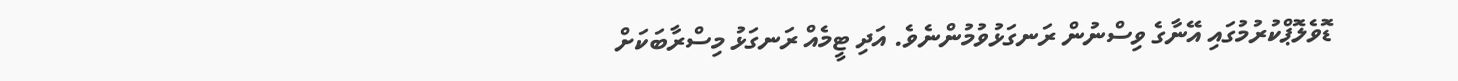ޑޮވެލޮޕްކުރުމުގައި އޭނާގެ ވިސްނުން ރަނގަޅުވުމުންނެވެ. އަދި ޓީމެއް ރަނގަޅު މިސްރާބަކަށް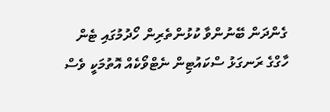ގެންދަން ބޭނުންވާ ކުޅުންތެރިން ހޯދުމުގައި ޓެން ހާގްގެ ރަނގަޅު ސްކައުޓިން ނެޓްވޯކެއް އޮތުމަކީ ވެސް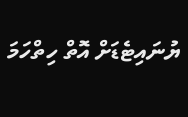ޔުނައިޓެޑަށް އޮތް ހިތްހަމަ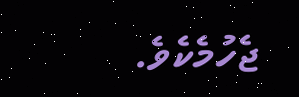ޖެހުމެކެވެ.